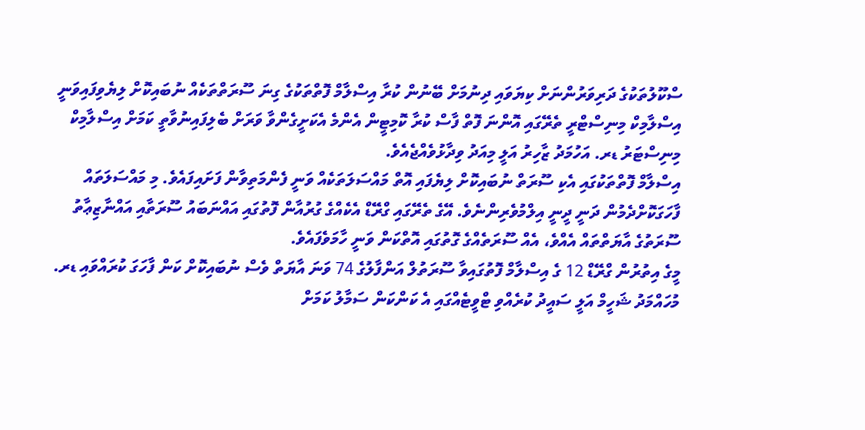ސްކޫލުތަކުގެ ދަރިވަރުންނަށް ކިޔަވައި ދިނުމަށް ބޭނުން ކުރާ އިސްލާމް ފޮތްތަކުގެ ގިނަ ސޫރަތްތަކެއް ނުބައިކޮށް ލިޔެވިފައިވަނީ އިސްލާމިކް މިނިސްޓްރީ ތެރޭގައި އޮންނަ ފޮތް ފާސް ކުރާ ކޮމިޓީން އެންމެ އެކަށީގެންވާ ވަރަށް ބެލިފައިނުވާތީ ކަމަށް އިސްލާމިކް މިނިސްޓަރު ޑރ. އަހުމަދު ޒާހިރު އަލީ މިއަދު ވިދާޅުވެއްޖެއެވެ.
އިސްލާމް ފޮތްތަކުގައި އެކި ސޫރަތް ނުބައިކޮށް ލިޔެފައި އޮތް މައްސަލަތަކެއް ވަނީ ފެންމަތިވާން ފަށައިފައެވެ. މި މައްސަލަތައް ފާހަގަކޮށްދެމުން ދަނީ ދީނީ އިލްމުވެރިންނެވެ. އޭގެ ތެރޭގައި ގްރޭޑް އެކެއްގެ ގުރުއާން ފޮތުގައި އައްނަބައު ސޫރަތާއި އައްނާޒިޢާތު ސޫރަތުގެ އާޔަތްތައް އެއްވެ، އެއް ސޫރަތެއްގެ ގޮތުގައި އޮތްކަން ވަނީ ހާމަވެފައެވެ.
މީގެ އިތުރުން ގްރޭޑް 12 ގެ އިސްލާމް ފޮތުގައިވާ ސޫރަތުލް އަންފާލުގެ 74 ވަނަ އާޔަތް ވެސް ނުބައިކޮށް ކަން ފާހަގަ ކުރައްވައި ޑރ. މުހައްމަދު ޝަހީމް އަލީ ސައީދު ކުރެއްވި ޓްވީޓެއްގައި އެ ކަންކަން ސަމާލު ކަމަށް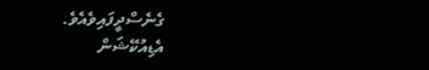ގެނެސްދީފައިވެއެވެ.
އެޑިއުކޭޝަން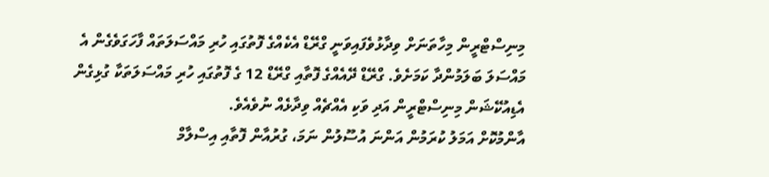މިނިސްޓްރީން މިހާތަނަށް ވިދާޅުވެފައިވަނީ ގްރޭޑް އެކެއްގެ ފޮތުގައި ހުރި މައްސަލަތައް ފާހަގަވެގެން އެ މައްސަލަ ބަލަމުންދާ ކަމަށެވެ. ގްރޭޑް ދޭއެއްގެ ފޮތާއި ގްރޭޑް 12 ގެ ފޮތުގައި ހުރި މައްސަލަތަކާ ގުޅިގެން އެޑިއުކޭޝަން މިނިސްޓްރީން އަދި ވަކި އެއްޗެއް ވިދާޅެއް ނުވެއެވެ.
އާންމުކޮށް އަމަލު ކުރަމުން އަންނަ އުސޫލުން ނަމަ، ގުރުއާން ފޮތާއި އިސްލާމް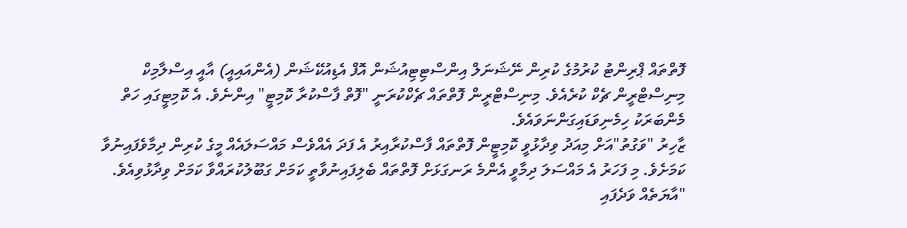ފޮތްތައް ޕްރިންޓު ކުރުމުގެ ކުރިން ނޭޝަނަލް އިންސްޓިޓިއުޝަން އޮފް އެޑިއުކޭޝަން (އެންއައިއީ) އާއީ އިސްލާމިކް މިނިސްޓްރީން ޗެކް ކުރެއެވެ. މިނިސްޓްރީން ފޮތްތައް ޗެކްކުރަނީ "ފޮތް ފާސްކުރާ ކޮމިޓީ" އިންނެވެ. އެ ކޮމިޓީގައި ހަތް މެންބަރަކު ހިމެނިވަޑައިގަންނަވައެވެ.
ޒާހިރު "ވަގުތު"އަށް މިއަދު ވިދާޅުވީ ކޮމިޓީން ފޮތްތައް ފާސްކުރާއިރު އެ ފަދަ އެއްވެސް މައްސަލައެއް މީގެ ކުރިން ދިމާވެފައިނުވާ ކަމަށެވެ. މި ފަހަރު އެ މައްސަލަ ދިމާވީ އެންމެ ރަނގަޅަށް ފޮތްތައް ބެލިފައިނުވާތީ ކަމަށް ގަބޫލުކުރައްވާ ކަމަށް ވިދާޅުވިއެވެ.
"އާޔަތެއް ވަދެފައި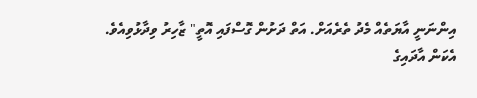އިންނަނީ އާޔަތެއް މެދު ތެރެއަށް. އަތް ދަށުން ގޮސްފައި އޮތީ" ޒާހިރު ވިދާޅުވިއެވެ.
އެކަން އާދައިގެ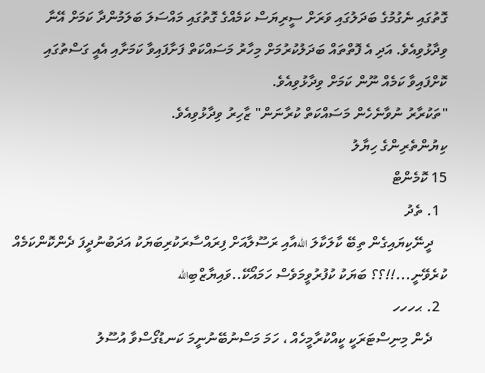ގޮތުގައި ނެގުމުގެ ބަދަލުގައި ވަރަށް ސީރިޔަސް ކަމެއްގެ ގޮތުގައި މައްސަލަ ބަލަމުންދާ ކަމަށް އޭނާ ވިދާޅުވިއެވެ. އަދި އެ ފޮތްތައް ބަދަލުކުރުމަށް މިހާރު މަސައްކަތް ފަށާފައިވާ ކަމަށާއި އެއީ ގަސްތުގައި ކޮށްފައިވާ ކަމެއް ނޫން ކަމަށް ވިދާޅުވިއެވެ.
"ތަކުރާރު ނުވާނެހެން މަސައްކަތް ކުރާނަން" ޒާހިރު ވިދާޅުވިއެވެ.
ކިޔުންތެރިންގެ ހިޔާލު
15 ކޮމެންޓް
  1. ތެދު
    ދީނޭކިޔައިގެން ތިބޭ ކާލަކާލަ اللهއާއި ރަސޫލާއަށް ފިރައްސާރަކުރިބަޔަކު އަދަބުނުދީފަ ދެންކޮންކަމެއް ކުރެވޭނީ...!!؟؟ ބަޔަކު ކުފުރުވީމަވެސް ހަމައޯކޭ..ވައިޔާޒްބިالله
  2. ޙހހހ
    ދެން މިނިސްޓަރަކީ ކީއްކުރާމީހެއް ، ހަމަ މަސްނުބޭނުނީމަ ކަނޑުގޯސްވާ އުސޫލު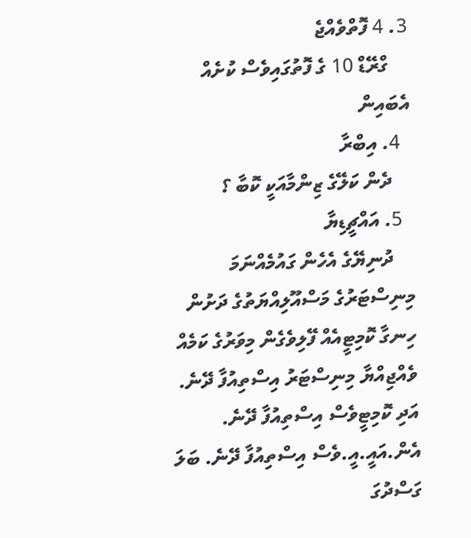3. 4 ފޮތްވެއްޖެ
    ގްރޭޑް 10 ގެ ފޮތުގައިވެސް ކުށެއް އެބައިން
  4. އިބްރާ
    ދެން ކަލޭގެ ޒިންމާއަކީ ކޮބާ ؟
  5. އައްޗީޑިޔާ
    ދުނިޔޭގެ އެހެން ގައުމެއްނަމަ މިނިސްޓަރުގެ މަސްއޫލިއްޔަތުގެ ދަށުން ހިނގާ ކޮމިޓީއެއް ފޭލިވެގެން މިވަރުގެ ކަމެއް ވެއްޖިއްޔާ މިނިސްޓަރު އިސްތިއުފާ ދޭނެ. އަދި ކޮމިޓީވެސް އިސްތިއުފާ ދޭނެ. އެން.އައީ.އީ.ވެސް އިސްތިއުފާ ދޭނެ. ބަލަ ގަސްދުގަ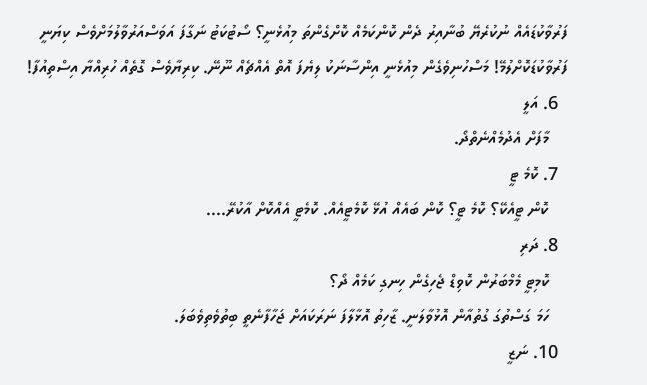ފަރުވާކުޑައެއް ނުކުރެޔޭ ބުނާއިރު ދެން ކޮންކަމެއް ކޮށްގެންތަ މިއުޅެނީ؟ ސޯޓުކަޓު ނަގާފަ އަވަސްއަރުވާލުމަށްވެސް ކިޔަނީ ފަރުވާކުޑަކޮށްލުމޭ! މަސްހުނިވެގެން މިއުޅެނީ އިންސާނަކު ލިޔެފަ އޮތް އެއްޗެއް ނޫނޭ. ކިރިޔާވެސް ގޮތެއް ހުރިއްޔާ އިސްތިއުފާ!
  6. އަލީ
    މާފަށް އެދުމެއްނެތްދޯ.
  7. ކޮމެ ޓީ
    ކޮން ޓީއެކޭ؟ ކޮމެ ޓީ؟ ކޮން ބައެއް އުޅޭ ކޮމެޓީއެއް. ކޮމެޓީ އެއްކޮށް އާކުރޭ....
  8. ދަރި
    ކޮމިޓީ މެމްބަރުން ކޮވިޑް ޖެހިގެން ހިނގި ކަމެއް ދޯ؟
    ހަމަ ގަސްތުގަ ގުތުއާން އޮޅުވާލަނީ. ޒާހިތު އޮޅާލާފަ ނަރަކައަށް ޖަހާފާނެތީ ބިތުވެތިވެބަލަ.
  10. ނަޒީ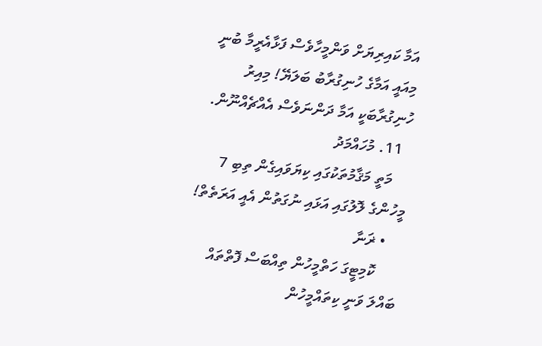އަމާ ކައިރިޔަށް ވަންމީހާވެސް ފަޅާއެރީމާ ބުނީ މިއައީ އަމާގެ ހުނިގުރާބު ބަލަޔޭ! މިއިރު ހުނިގުރާބަކީ އަމާ ދަންނަވެސް އެއްޗެއްނޫން.
  11. މުހައްމަދު
    މަތީ މަޤާމުތަކުގައި ކިޔަވައިގެން ތިބި 7 މީހުންގެ ލޮލުގައި އަޅައި ނުގަތުން އެއީ އަރަތެތް!
    • ޜަނާ
      ކޮމިޓީގަ ހަތްމީހުން ތިއްބަސް ފޮތްތައް ބައްލަ ވަނީ ކިތައްމީހުން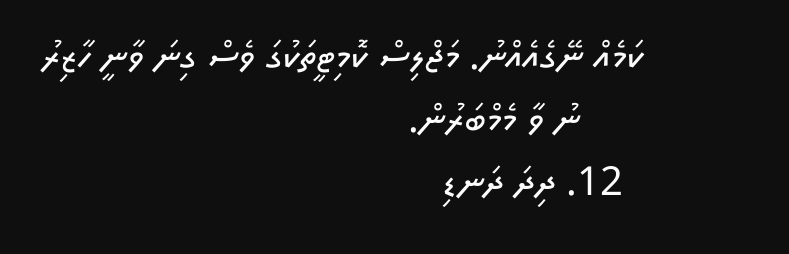ކަމެއް ނޭގެއެއްނު. މަޖްލިސް ކޮމިޓީތަކުގަ ވެސް ގިނަ ވާނީ ހާޒިރު
      ނު ވާ މެމްބަރުން.
  12. ދިދަ ދަނޑި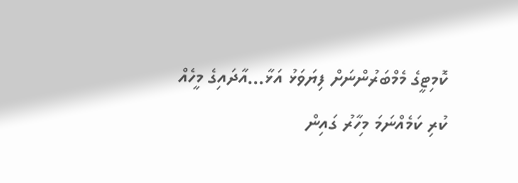ކޮމިޓީގެ މެމްބަރުންނަށް ފިޔަވަޅު އަޅާ…އާދައިގެ މީހެއް ކުރި ކަމެއްނަމަ މިހާރު ގައިން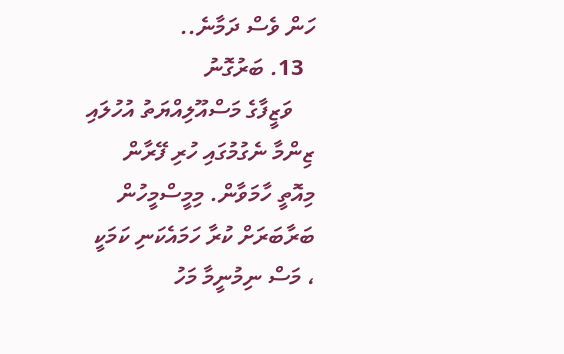ހަން ވެސް ދަމާނެ..
  13. ބަރުގޮނު
    ވަޒީފާގެ މަސްއޫލިއްޔަތު އުހުލައި ޒިންމާ ނެގުމުގައި ހުރި ފޭރާން މިއޮތީ ހާމަވާން. މިމީސްމީހުން ބަރާބަރަށް ކުރާ ހަމައެކަނި ކަމަކީ ، މަސް ނިމުނީމާ މަހު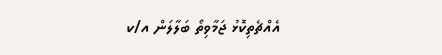އެއްޗެތިކޮޅު ޖަމާވިތޯ ބަލާލަން އ/ކ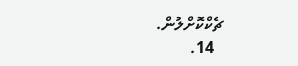ޗެކްކޮށްލުން.
  14.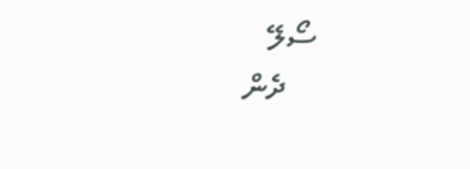ސޯލޭ
    ދެން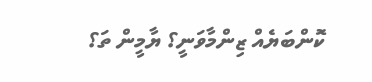ކޮންބަޔެއް ޒިންމާވަނީ؟ ޔާމީން ތަ؟